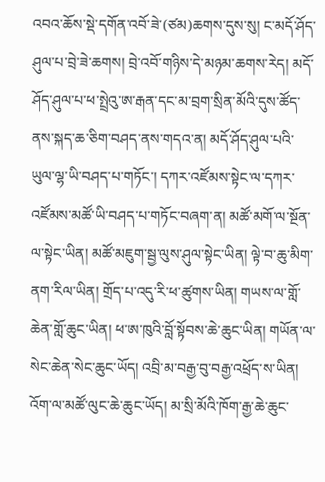འབའ་ཆོས་སྡེ་དགོན་འབོ་ཟེ་(ཙམ)ཆགས་དུས་སུ། ང་མདོ་ཤོད་ཤུལ་པ་བྲེ་ཟེ་ཆགས། བྲེ་འབོ་གཉིས་དེ་མཉམ་ཆགས་རེད། མདོ་ཤོད་ཤུལ་པ་ཕ་སྤྲེའུ་ཨ་རྒན་དང་མ་བྲག་སྲིན་མོའི་དུས་ཚོད་ནས་སྐད་ཆ་ཅིག་བཤད་ནས་གདའ་ན། མདོ་ཤོད་ཤུལ་པའི་ཡུལ་ལྷ་ཡི་བཤད་པ་གཏོང་། དཀར་འཛོམས་སྟེང་ལ་དཀར་འཛོམས་མཚོ་ཡི་བཤད་པ་གཏོང་བཞག་ན། མཚོ་མགོ་ལ་སྔོན་ལ་སྟེང་ཡིན། མཚོ་མཇུག་སྦྱ་ལུས་ཤུལ་སྟེང་ཡིན། ལྟེ་བ་ཆུ་མིག་ནག་རིལ་ཡིན། གྲོད་པ་འདུ་རི་ཕ་ཚུགས་ཡིན། གཡས་ལ་གློ་ཆེན་གློ་ཆུང་ཡིན། ཕ་ཨ་ཁུའི་བློ་སྟོབས་ཆེ་ཆུང་ཡིན། གཡོན་ལ་སེང་ཆེན་སེང་ཆུང་ཡོད། འབྲི་མ་བརྒྱ་བུ་བརྒྱ་འཕྲོད་ས་ཡིན། འོག་ལ་མཚོ་ལུང་ཆེ་ཆུང་ཡོད། མ་སྲི་མོའི་ཁོག་རྒྱ་ཆེ་ཆུང་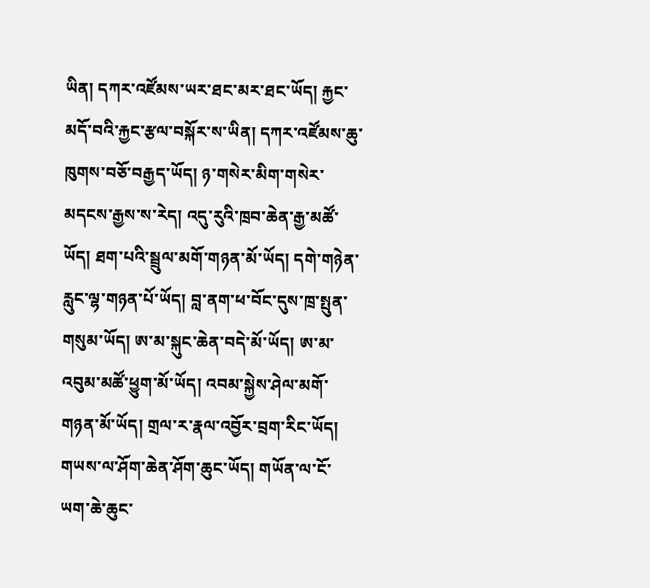ཡིན། དཀར་འཛོམས་ཡར་ཐང་མར་ཐང་ཡོད། རྐྱང་མདོ་བའི་རྐྱང་རྩལ་བསྐོར་ས་ཡིན། དཀར་འཛོམས་ཆུ་ཁུགས་བཅོ་བརྒྱད་ཡོད། ཉ་གསེར་མིག་གསེར་མདངས་རྒྱས་ས་རེད། འདུ་རུའི་ཁྲབ་ཆེན་རྒྱ་མཚོ་ཡོད། ཐག་པའི་སྦྲུལ་མགོ་གཉན་མོ་ཡོད། དགེ་གཉེན་རླུང་ལྷ་གཉན་པོ་ཡོད། བླ་ནག་ཕ་བོང་དུས་ཁྲ་སྤུན་གསུམ་ཡོད། ཨ་མ་སྐུང་ཆེན་བདེ་མོ་ཡོད། ཨ་མ་འབུམ་མཚོ་ཕྱུག་མོ་ཡོད། འབམ་སྐྱེས་ཤེལ་མགོ་གཉན་མོ་ཡོད། གྲལ་ར་རྣལ་འབྱོར་བྲག་རིང་ཡོད། གཡས་ལ་ཤོག་ཆེན་ཤོག་ཆུང་ཡོད། གཡོན་ལ་ངོ་ཡག་ཆེ་ཆུང་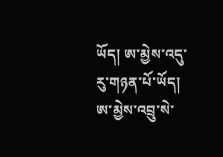ཡོད། ཨ་མྱེས་འདུ་རུ་གཉན་པོ་ཡོད། ཨ་མྱེས་འབྲུ་སེ་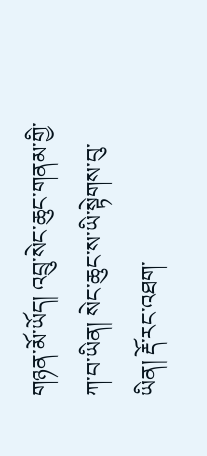གཉན་མོ་ཡོད། འབྲུ་སེང་ཆུང་གནམ་གྱི་ཀ་བ་ཡིན། སེང་ཆུང་ས་ཡི་སྟེགས་བུ་ཡིན། རྡོ་རང་འཐག་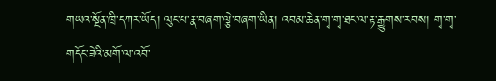གཡའ་སྔོན་ཁྲི་དཀར་ཡོད། ལུང་པ་རྣ་བཞག་ལྕེ་བཞག་ཡིན། འབམ་ཆེན་གྭ་གྭ་ཐང་ལ་རྟ་རྒྱུགས་རབས། གྭ་གྭ་གདོང་ཟེའི་མགོ་ལ་འབོ་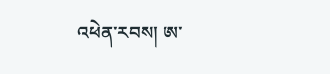འཕེན་རབས། ཨ་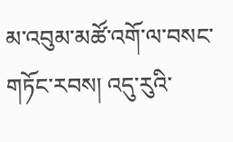མ་འབུམ་མཚོ་འགོ་ལ་བསང་གཏོང་རབས། འདུ་རུའི་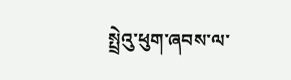སྤྲེའུ་ཕུག་ཞབས་ལ་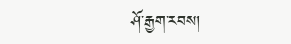ཤོ་རྒྱག་རབས།